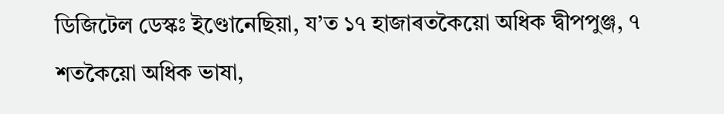ডিজিটেল ডেস্কঃ ইণ্ডোনেছিয়া, য’ত ১৭ হাজাৰতকৈয়ো অধিক দ্বীপপুঞ্জ, ৭ শতকৈয়ো অধিক ভাষা,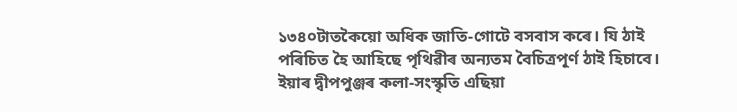১৩৪০টাতকৈয়ো অধিক জাতি-গোটে বসবাস কৰে। যি ঠাই পৰিচিত হৈ আহিছে পৃথিৱীৰ অন্যতম বৈচিত্ৰপূৰ্ণ ঠাই হিচাবে। ইয়াৰ দ্বীপপুঞ্জৰ কলা-সংস্কৃতি এছিয়া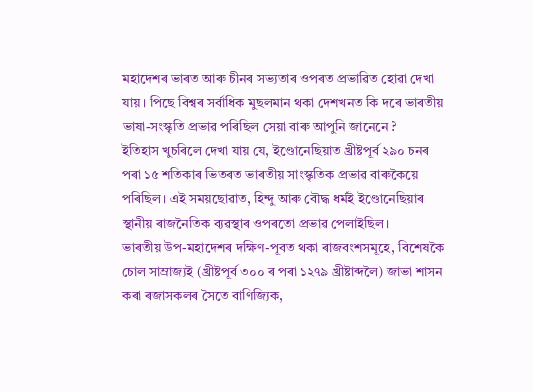মহাদেশৰ ভাৰত আৰু চীনৰ সভ্যতাৰ ওপৰত প্ৰভাৱিত হোৱা দেখা যায়। পিছে বিশ্বৰ সৰ্বাধিক মুছলমান থকা দেশখনত কি দৰে ভাৰতীয় ভাষা-সংস্কৃতি প্ৰভাৱ পৰিছিল সেয়া বাৰু আপুনি জানেনে ?
ইতিহাস খুচৰিলে দেখা যায় যে, ইণ্ডোনেছিয়াত খ্ৰীষ্টপূৰ্ব ২৯০ চনৰ পৰা ১৫ শতিকাৰ ভিতৰত ভাৰতীয় সাংস্কৃতিক প্ৰভাৱ বাৰুকৈয়ে পৰিছিল। এই সময়ছোৱাত, হিন্দু আৰু বৌদ্ধ ধৰ্মই ইণ্ডোনেছিয়াৰ স্থানীয় ৰাজনৈতিক ব্যৱস্থাৰ ওপৰতো প্ৰভাৱ পেলাইছিল।
ভাৰতীয় উপ-মহাদেশৰ দক্ষিণ-পূবত থকা ৰাজবংশসমূহে, বিশেষকৈ চোল সাম্ৰাজ্যই (খ্ৰীষ্টপূৰ্ব ৩০০ ৰ পৰা ১২৭৯ খ্ৰীষ্টাব্দলৈ) জাভা শাসন কৰা ৰজাসকলৰ সৈতে বাণিজ্যিক,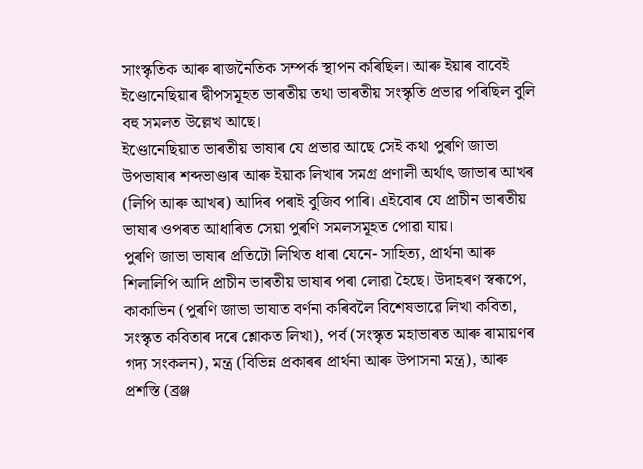সাংস্কৃতিক আৰু ৰাজনৈতিক সম্পৰ্ক স্থাপন কৰিছিল। আৰু ইয়াৰ বাবেই ইণ্ডোনেছিয়াৰ দ্বীপসমূহত ভাৰতীয় তথা ভাৰতীয় সংস্কৃতি প্ৰভাৱ পৰিছিল বুলি বহু সমলত উল্লেখ আছে।
ইণ্ডোনেছিয়াত ভাৰতীয় ভাষাৰ যে প্ৰভাৱ আছে সেই কথা পুৰণি জাভা উপভাষাৰ শব্দভাণ্ডাৰ আৰু ইয়াক লিখাৰ সমগ্ৰ প্ৰণালী অৰ্থাৎ জাভাৰ আখৰ (লিপি আৰু আখৰ) আদিৰ পৰাই বুজিব পাৰি। এইবোৰ যে প্ৰাচীন ভাৰতীয় ভাষাৰ ওপৰত আধাৰিত সেয়া পুৰণি সমলসমূহত পোৱা যায়।
পুৰণি জাভা ভাষাৰ প্ৰতিটো লিখিত ধাৰা যেনে- সাহিত্য, প্ৰাৰ্থনা আৰু শিলালিপি আদি প্ৰাচীন ভাৰতীয় ভাষাৰ পৰা লোৱা হৈছে। উদাহৰণ স্বৰূপে, কাকাভিন (পুৰণি জাভা ভাষাত বৰ্ণনা কৰিবলৈ বিশেষভাৱে লিখা কবিতা, সংস্কৃত কবিতাৰ দৰে শ্লোকত লিখা), পৰ্ব (সংস্কৃত মহাভাৰত আৰু ৰামায়ণৰ গদ্য সংকলন), মন্ত্ৰ (বিভিন্ন প্ৰকাৰৰ প্ৰাৰ্থনা আৰু উপাসনা মন্ত্ৰ), আৰু প্ৰশস্তি (ব্ৰঞ্জ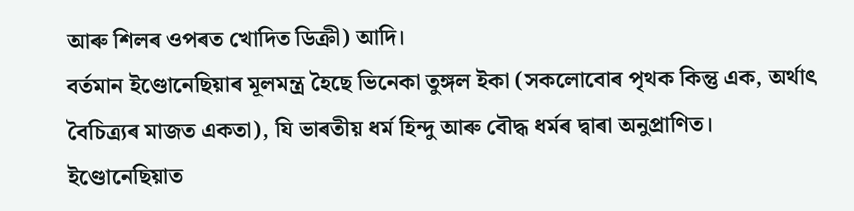আৰু শিলৰ ওপৰত খোদিত ডিক্ৰী) আদি।
বৰ্তমান ইণ্ডোনেছিয়াৰ মূলমন্ত্ৰ হৈছে ভিনেকা তুঙ্গল ইকা (সকলোবোৰ পৃথক কিন্তু এক, অৰ্থাৎ বৈচিত্ৰ্যৰ মাজত একতা), যি ভাৰতীয় ধৰ্ম হিন্দু আৰু বৌদ্ধ ধৰ্মৰ দ্বাৰা অনুপ্ৰাণিত।
ইণ্ডোনেছিয়াত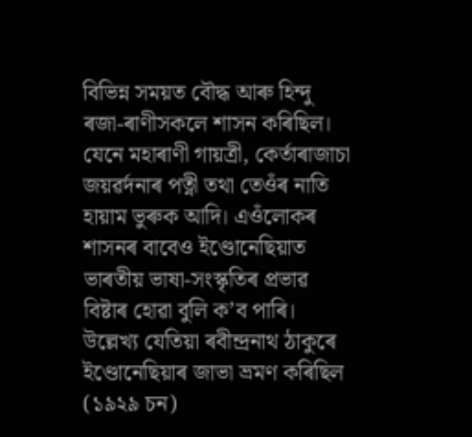বিভিন্ন সময়ত বৌদ্ধ আৰু হিন্দু ৰজা-ৰাণীসকলে শাসন কৰিছিল। যেনে মহাৰাণী গায়ত্ৰী, কেৰ্তাৰাজাচা জয়ৱৰ্দনাৰ পত্নী তথা তেওঁৰ নাতি হায়াম ভুৰুক আদি। এওঁলোকৰ শাসনৰ বাবেও ইণ্ডোনেছিয়াত ভাৰতীয় ভাষা-সংস্কৃতিৰ প্ৰভাৱ বিষ্টাৰ হোৱা বুলি ক’ব পাৰি।
উল্লেখ্য যেতিয়া ৰবীন্দ্ৰনাথ ঠাকুৰে ইণ্ডোনেছিয়াৰ জাভা ভ্ৰমণ কৰিছিল (১৯২৯ চন)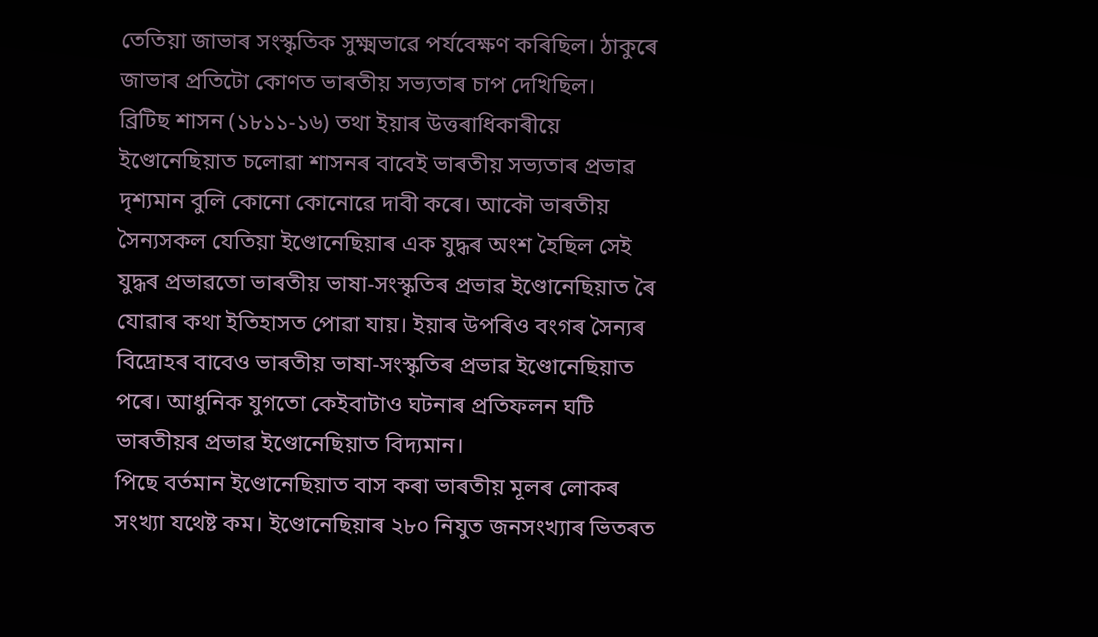তেতিয়া জাভাৰ সংস্কৃতিক সুক্ষ্মভাৱে পৰ্যবেক্ষণ কৰিছিল। ঠাকুৰে জাভাৰ প্ৰতিটো কোণত ভাৰতীয় সভ্যতাৰ চাপ দেখিছিল।
ব্ৰিটিছ শাসন (১৮১১-১৬) তথা ইয়াৰ উত্তৰাধিকাৰীয়ে ইণ্ডোনেছিয়াত চলোৱা শাসনৰ বাবেই ভাৰতীয় সভ্যতাৰ প্ৰভাৱ দৃশ্যমান বুলি কোনো কোনোৱে দাবী কৰে। আকৌ ভাৰতীয় সৈন্যসকল যেতিয়া ইণ্ডোনেছিয়াৰ এক যুদ্ধৰ অংশ হৈছিল সেই যুদ্ধৰ প্ৰভাৱতো ভাৰতীয় ভাষা-সংস্কৃতিৰ প্ৰভাৱ ইণ্ডোনেছিয়াত ৰৈ যোৱাৰ কথা ইতিহাসত পোৱা যায়। ইয়াৰ উপৰিও বংগৰ সৈন্যৰ বিদ্ৰোহৰ বাবেও ভাৰতীয় ভাষা-সংস্কৃতিৰ প্ৰভাৱ ইণ্ডোনেছিয়াত পৰে। আধুনিক যুগতো কেইবাটাও ঘটনাৰ প্ৰতিফলন ঘটি ভাৰতীয়ৰ প্ৰভাৱ ইণ্ডোনেছিয়াত বিদ্যমান।
পিছে বৰ্তমান ইণ্ডোনেছিয়াত বাস কৰা ভাৰতীয় মূলৰ লোকৰ সংখ্যা যথেষ্ট কম। ইণ্ডোনেছিয়াৰ ২৮০ নিযুত জনসংখ্যাৰ ভিতৰত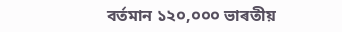বৰ্তমান ১২০,০০০ ভাৰতীয়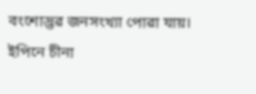বংশোদ্ভৱ জনসংখ্যা পোৱা যায়।
ইপিনে চীনা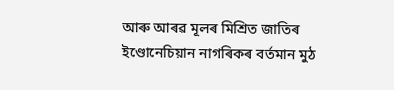আৰু আৰৱ মূলৰ মিশ্ৰিত জাতিৰ ইণ্ডোনেচিয়ান নাগৰিকৰ বৰ্তমান মুঠ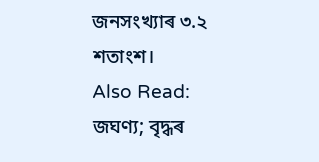জনসংখ্যাৰ ৩.২ শতাংশ।
Also Read: জঘণ্য; বৃদ্ধৰ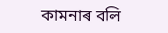কামনাৰ বলি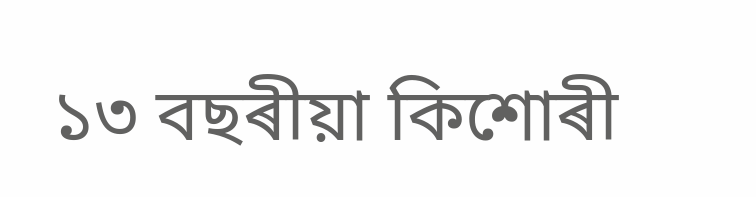১৩ বছৰীয়া কিশোৰী